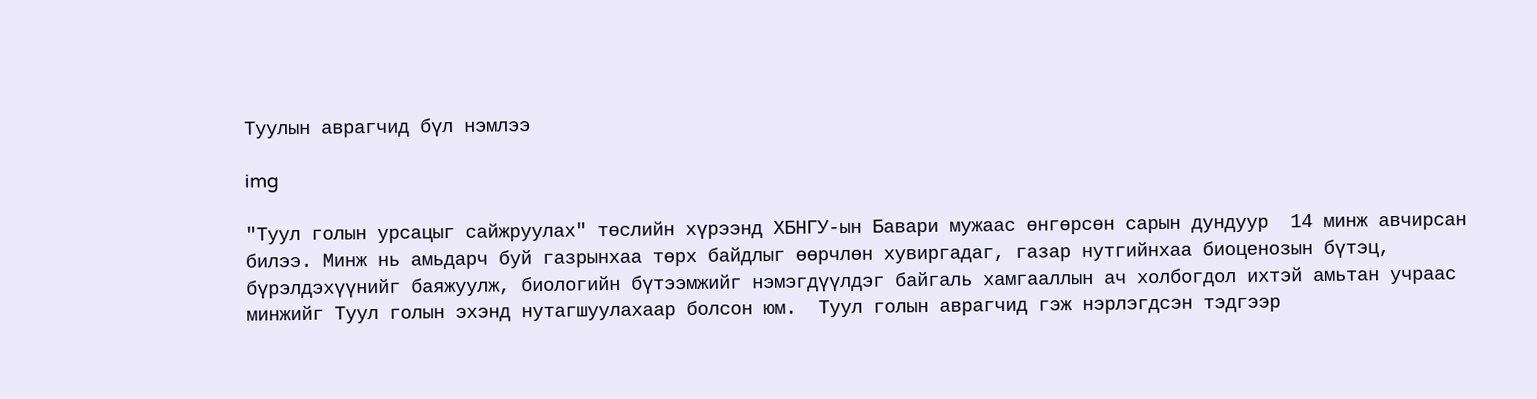Туулын аврагчид бүл нэмлээ

img

"Туул голын урсацыг сайжруулах" төслийн хүрээнд ХБНГУ-ын Бавари мужаас өнгөрсөн сарын дундуур  14 минж авчирсан билээ. Минж нь амьдарч буй газрынхаа төрх байдлыг өөрчлөн хувиргадаг, газар нутгийнхаа биоценозын бүтэц, бүрэлдэхүүнийг баяжуулж, биологийн бүтээмжийг нэмэгдүүлдэг байгаль хамгааллын ач холбогдол ихтэй амьтан учраас минжийг Туул голын эхэнд нутагшуулахаар болсон юм.  Туул голын аврагчид гэж нэрлэгдсэн тэдгээр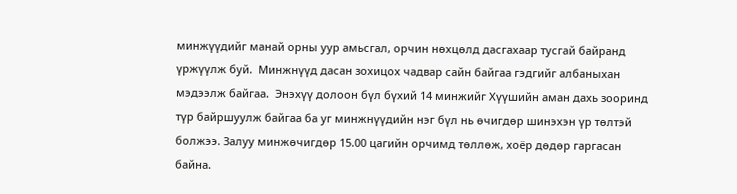минжүүдийг манай орны уур амьсгал, орчин нөхцөлд дасгахаар тусгай байранд үржүүлж буй.  Минжнүүд дасан зохицох чадвар сайн байгаа гэдгийг албаныхан мэдээлж байгаа.  Энэхүү долоон бүл бүхий 14 минжийг Хүүшийн аман дахь зооринд түр байршуулж байгаа ба уг минжнүүдийн нэг бүл нь өчигдөр шинэхэн үр төлтэй болжээ. Залуу минжөчигдөр 15.00 цагийн орчимд төллөж, хоёр дөдөр гаргасан байна.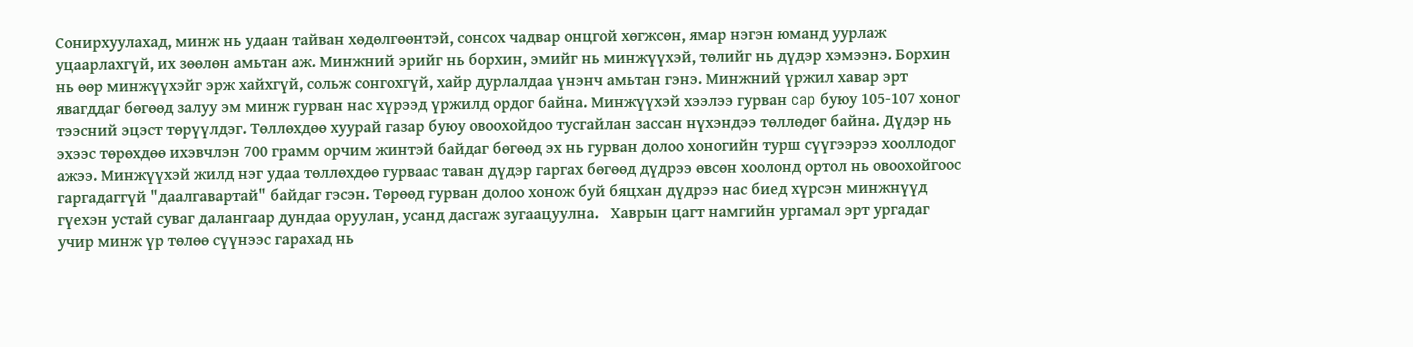Сонирхуулахад, минж нь удаан тайван хөдөлгөөнтэй, сонсох чадвар онцгой хөгжсөн, ямар нэгэн юманд уурлаж уцаарлахгүй, их зөөлөн амьтан аж. Минжний эрийг нь борхин, эмийг нь минжүүхэй, төлийг нь дүдэр хэмээнэ. Борхин нь өөр минжүүхэйг эрж хайхгүй, сольж сонгохгүй, хайр дурлалдаа үнэнч амьтан гэнэ. Минжний үржил хавар эрт явагддаг бөгөөд залуу эм минж гурван нас хүрээд үржилд ордог байна. Минжүүхэй хээлээ гурван cap буюу 105-107 хоног тээсний эцэст төрүүлдэг. Төллөхдөө хуурай газар буюу овоохойдоо тусгайлан зассан нүхэндээ төллөдөг байна. Дүдэр нь эхээс төрөхдөө ихэвчлэн 700 грамм орчим жинтэй байдаг бөгөөд эх нь гурван долоо хоногийн турш сүүгээрээ хооллодог ажээ. Минжүүхэй жилд нэг удаа төллөхдөө гурваас таван дүдэр гаргах бөгөөд дүдрээ өвсөн хоолонд ортол нь овоохойгоос гаргадаггүй "даалгавартай" байдаг гэсэн. Төрөөд гурван долоо хонож буй бяцхан дүдрээ нас биед хүрсэн минжнүүд гүехэн устай суваг далангаар дундаа оруулан, усанд дасгаж зугаацуулна.   Хаврын цагт намгийн ургамал эрт ургадаг учир минж үр төлөө сүүнээс гарахад нь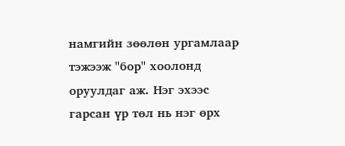намгийн зөөлөн ургамлаар тэжээж "бор" хоолонд оруулдаг аж. Нэг эхээс гарсан үр төл нь нэг өрх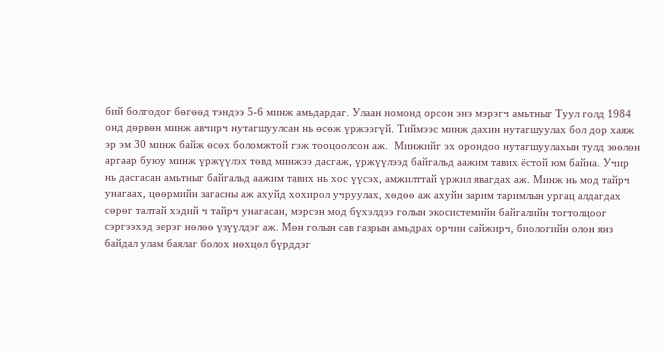бий болгодог бөгөөд тэндээ 5-6 минж амьдардаг. Улаан номонд орсон энэ мэрэгч амьтныг Туул голд 1984 онд дөрвөн минж авчирч нутагшуулсан нь өсөж үржээгүй. Тиймээс минж дахин нутагшуулах бол дор хаяж эр эм 30 минж байж өсөх боломжтой гэж тооцоолсон аж.  Минжийг эх орондоо нутагшуулахын тулд зөөлөн аргаар буюу минж үржүүлэх төвд минжээ дасгаж, үржүүлээд байгальд аажим тавих ёстой юм байна. Учир нь дасгасан амьтныг байгальд аажим тавих нь хос үүсэх, амжилттай үржил явагдах аж. Минж нь мод тайрч унагаах, цөөрмийн загасны аж ахуйд хохирол учруулах, хөдөө аж ахуйн зарим таримлын ургац алдагдах сөрөг талтай хэдий ч тайрч унагасан, мэрсэн мод бүхэлдээ голын экосистемийн байгалийн тогтолцоог сэргээхэд эерэг нөлөө үзүүлдэг аж. Мөн голын сав газрын амьдрах орчин сайжирч, биологийн олон янз байдал улам баялаг болох нөхцөл бүрддэг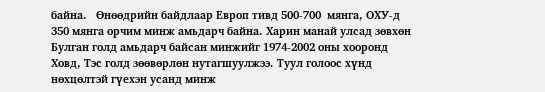байна.   Өнөөдрийн байдлаар Европ тивд 500-700  мянга, ОХУ-д 350 мянга орчим минж амьдарч байна. Харин манай улсад зөвхөн Булган голд амьдарч байсан минжийг 1974-2002 оны хооронд Ховд, Тэс голд зөөвөрлөн нутагшуулжээ. Туул голоос хүнд нөхцөлтэй гүехэн усанд минж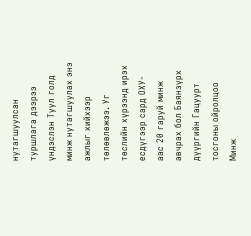нутагшуулсан туршлага дээрээ үндэслэн Туул голд минж нутагшуулах энэ ажлыг хийхээр төлөвлөжээ. Уг төслийн хүрээнд ирэх есдүгээр сард ОХУ-аас 20 гаруй минж авчрах бол Баянзүрх дүүргийн Гацуурт тосгоны ойролцоо Минж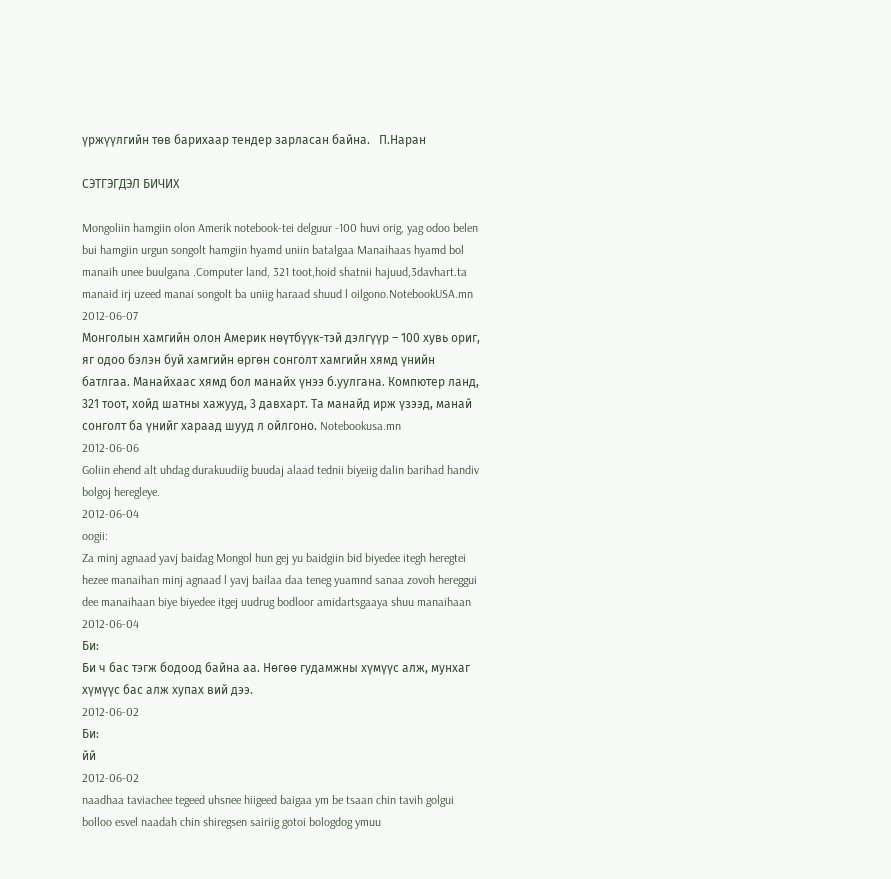үржүүлгийн төв барихаар тендер зарласан байна.   П.Наран

СЭТГЭГДЭЛ БИЧИХ

Mongoliin hamgiin olon Amerik notebook-tei delguur -100 huvi orig, yag odoo belen bui hamgiin urgun songolt hamgiin hyamd uniin batalgaa Manaihaas hyamd bol manaih unee buulgana .Computer land, 321 toot,hoid shatnii hajuud,3davhart.ta manaid irj uzeed manai songolt ba uniig haraad shuud l oilgono.NotebookUSA.mn
2012-06-07
Монголын хамгийн олон Америк нөүтбүүк-тэй дэлгүүр – 100 хувь ориг, яг одоо бэлэн буй хамгийн өргөн сонголт хамгийн хямд үнийн батлгаа. Манайхаас хямд бол манайх үнээ б.уулгана. Компютер ланд, 321 тоот, хойд шатны хажууд, 3 давхарт. Та манайд ирж үзээд, манай сонголт ба үнийг хараад шууд л ойлгоно. Notebookusa.mn
2012-06-06
Goliin ehend alt uhdag durakuudiig buudaj alaad tednii biyeiig dalin barihad handiv bolgoj heregleye.
2012-06-04
oogii:
Za minj agnaad yavj baidag Mongol hun gej yu baidgiin bid biyedee itegh heregtei hezee manaihan minj agnaad l yavj bailaa daa teneg yuamnd sanaa zovoh hereggui dee manaihaan biye biyedee itgej uudrug bodloor amidartsgaaya shuu manaihaan
2012-06-04
Би:
Би ч бас тэгж бодоод байна аа. Нөгөө гудамжны хүмүүс алж, мунхаг хүмүүс бас алж хупах вий дээ.
2012-06-02
Би:
йй
2012-06-02
naadhaa taviachee tegeed uhsnee hiigeed baigaa ym be tsaan chin tavih golgui bolloo esvel naadah chin shiregsen sairiig gotoi bologdog ymuu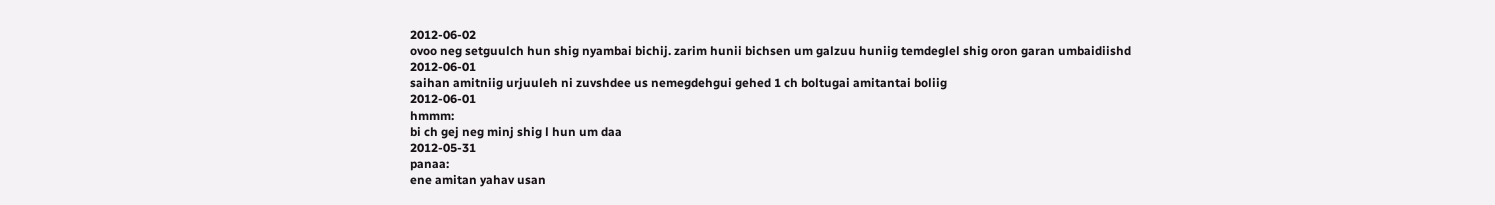2012-06-02
ovoo neg setguulch hun shig nyambai bichij. zarim hunii bichsen um galzuu huniig temdeglel shig oron garan umbaidiishd
2012-06-01
saihan amitniig urjuuleh ni zuvshdee us nemegdehgui gehed 1 ch boltugai amitantai boliig
2012-06-01
hmmm:
bi ch gej neg minj shig l hun um daa
2012-05-31
panaa:
ene amitan yahav usan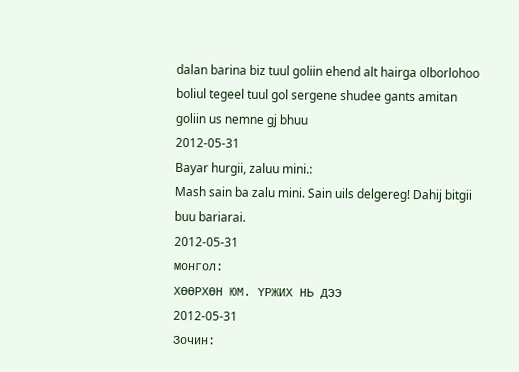dalan barina biz tuul goliin ehend alt hairga olborlohoo boliul tegeel tuul gol sergene shudee gants amitan goliin us nemne gj bhuu
2012-05-31
Bayar hurgii, zaluu mini.:
Mash sain ba zalu mini. Sain uils delgereg! Dahij bitgii buu bariarai.
2012-05-31
монгол:
ХӨӨРХӨН ЮМ. ҮРЖИХ НЬ ДЭЭ
2012-05-31
Зочин: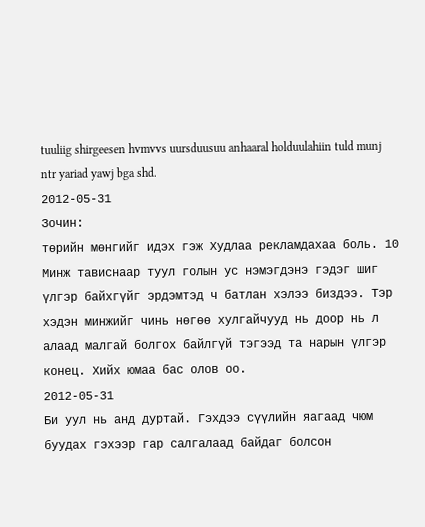tuuliig shirgeesen hvmvvs uursduusuu anhaaral holduulahiin tuld munj ntr yariad yawj bga shd.
2012-05-31
Зочин:
төрийн мөнгийг идэх гэж Худлаа рекламдахаа боль. 10 Минж тависнаар туул голын ус нэмэгдэнэ гэдэг шиг үлгэр байхгүйг эрдэмтэд ч батлан хэлээ биздээ. Тэр хэдэн минжийг чинь нөгөө хулгайчууд нь доор нь л алаад малгай болгох байлгүй тэгээд та нарын үлгэр конец. Хийх юмаа бас олов оо.
2012-05-31
Би уул нь анд дуртай. Гэхдээ сүүлийн яагаад чюм буудах гэхээр гар салгалаад байдаг болсон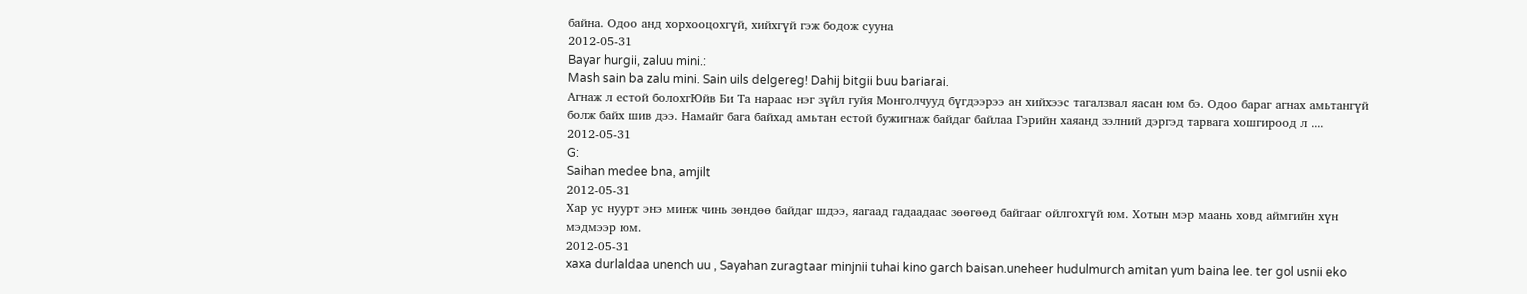байна. Одоо анд хорхооцохгүй, хийхгүй гэж бодож сууна
2012-05-31
Bayar hurgii, zaluu mini.:
Mash sain ba zalu mini. Sain uils delgereg! Dahij bitgii buu bariarai.
Агнаж л естой болохгЮйв Би Та нараас нэг зүйл гуйя Монголчууд бүгдээрээ ан хийхээс тагалзвал яасан юм бэ. Одоо бараг агнах амьтангүй болж байх шив дээ. Намайг бага байхад амьтан естой бужигнаж байдаг байлаа Гэрийн хаяанд зэлний дэргэд тарвага хошгироод л ....
2012-05-31
G:
Saihan medee bna, amjilt
2012-05-31
Хар ус нуурт энэ минж чинь зөндөө байдаг шдээ, яагаад гадаадаас зөөгөөд байгааг ойлгохгүй юм. Хотын мэр маань ховд аймгийн хүн мэдмээр юм.
2012-05-31
xaxa durlaldaa unench uu , Sayahan zuragtaar minjnii tuhai kino garch baisan.uneheer hudulmurch amitan yum baina lee. ter gol usnii eko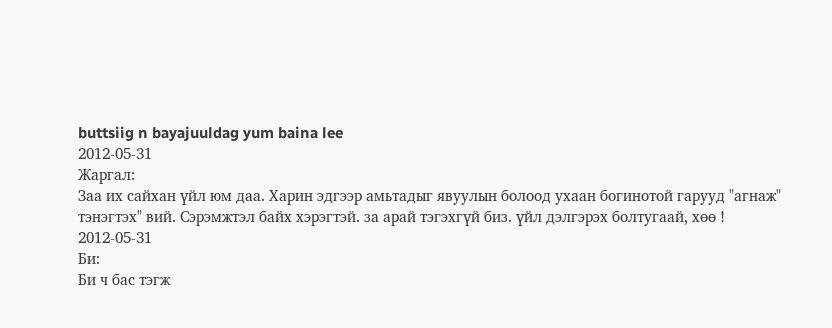buttsiig n bayajuuldag yum baina lee
2012-05-31
Жаргал:
Заа их сайхан үйл юм даа. Харин эдгээр амьтадыг явуулын болоод ухаан богинотой гарууд "агнаж" тэнэгтэх" вий. Сэрэмжтэл байх хэрэгтэй. за арай тэгэхгүй биз. үйл дэлгэрэх болтугаай, хөө !
2012-05-31
Би:
Би ч бас тэгж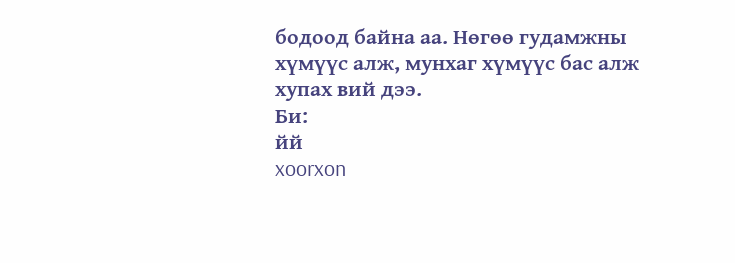бодоод байна аа. Нөгөө гудамжны хүмүүс алж, мунхаг хүмүүс бас алж хупах вий дээ.
Би:
йй
xoorxon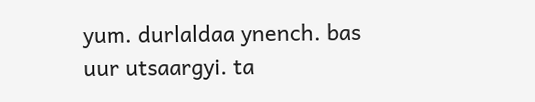yum. durlaldaa ynench. bas uur utsaargyi. ta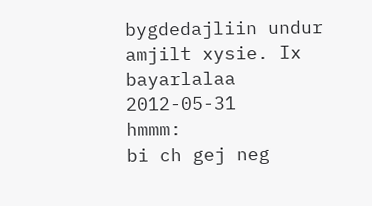bygdedajliin undur amjilt xysie. Ix bayarlalaa
2012-05-31
hmmm:
bi ch gej neg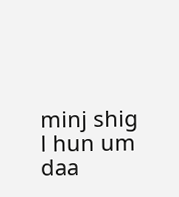minj shig l hun um daa